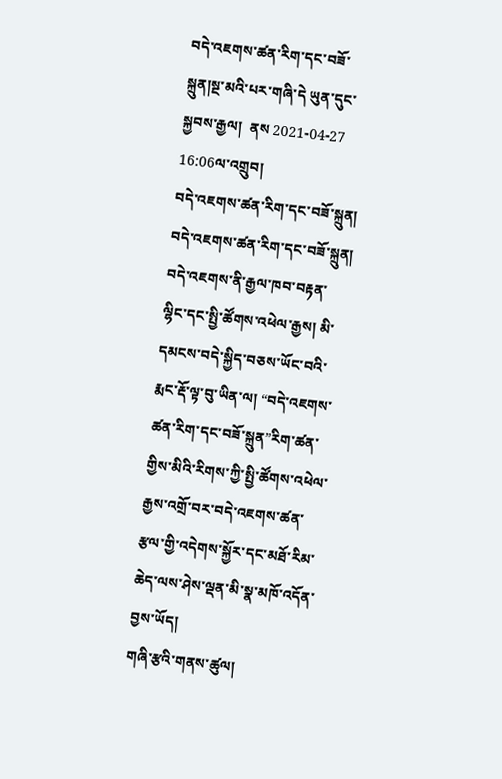བདེ་འཇགས་ཚན་རིག་དང་བཟོ་སྐྲུན།སྔ་མའི་པར་གཞི་དེ ཡུན་དུང་སྐྱབས་རྒྱལ།  ནས 2021-04-27 16:06ལ་འགྲུབ།
བདེ་འཇགས་ཚན་རིག་དང་བཟོ་སྐྲུན།
བདེ་འཇགས་ཚན་རིག་དང་བཟོ་སྐྲུན།
བདེ་འཇགས་ནི་རྒྱལ་ཁབ་བརྟན་ལྷིང་དང་སྤྱི་ཚོགས་འཕེལ་རྒྱས། མི་དམངས་བདེ་སྐྱིད་བཅས་ཡོང་བའི་རྨང་རྡོ་ལྟ་བུ་ཡིན་ལ། “བདེ་འཇགས་ཚན་རིག་དང་བཟོ་སྐྲུན”རིག་ཚན་གྱིས་མིའི་རིགས་ཀྱི་སྤྱི་ཚོགས་འཕེལ་རྒྱས་འགྲོ་བར་བདེ་འཇགས་ཚན་རྩལ་གྱི་འདེགས་སྐྱོར་དང་མཐོ་རིམ་ཆེད་ལས་ཤེས་ལྡན་མི་སྣ་མཁོ་འདོན་བྱས་ཡོད།
གཞི་རྩའི་གནས་ཚུལ།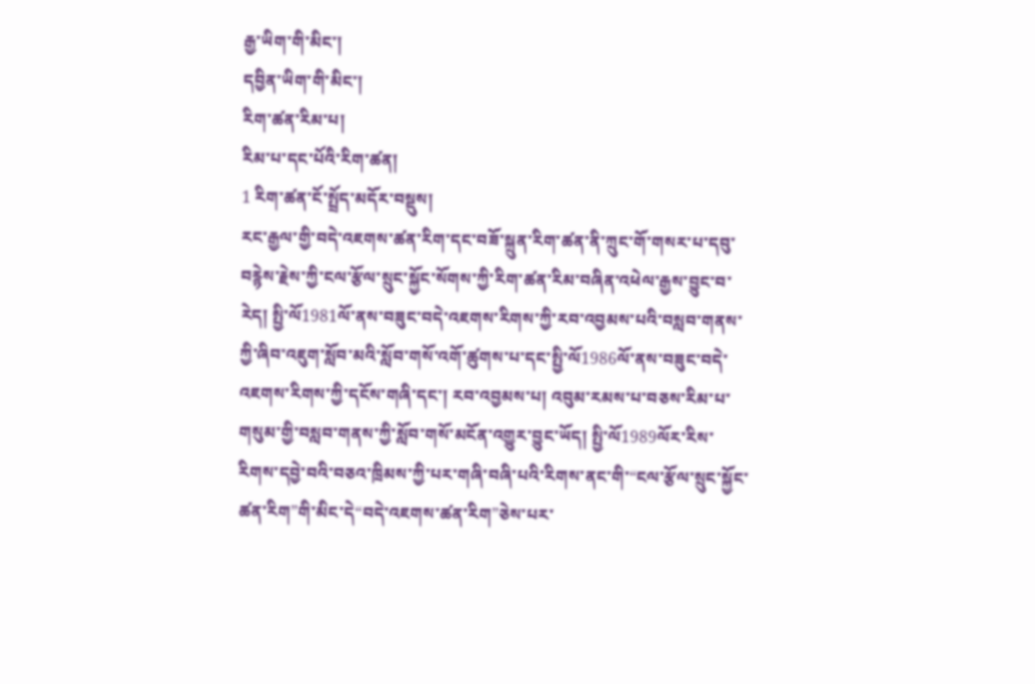རྒྱ་ཡིག་གི་མིང་།
དབྱིན་ཡིག་གི་མིང་།
རིག་ཚན་རིམ་པ།
རིམ་པ་དང་པོའི་རིག་ཚན།
1 རིག་ཚན་ངོ་སྤྲོད་མདོར་བསྡུས།
རང་རྒྱལ་གྱི་བདེ་འཇགས་ཚན་རིག་དང་བཟོ་སྐྲུན་རིག་ཚན་ནི་ཀྲུང་གོ་གསར་པ་དབུ་བརྙེས་རྗེས་ཀྱི་ངལ་རྩོལ་སྲུང་སྐྱོང་སོགས་ཀྱི་རིག་ཚན་རིམ་བཞིན་འཕེལ་རྒྱས་བྱུང་བ་རེད། སྤྱི་ལོ1981ལོ་ནས་བཟུང་བདེ་འཇགས་རིགས་ཀྱི་རབ་འབྱམས་པའི་བསླབ་གནས་ཀྱི་ཞིབ་འཇུག་སློབ་མའི་སློབ་གསོ་འགོ་ཚུགས་པ་དང་སྤྱི་ལོ1986ལོ་ནས་བཟུང་བདེ་འཇགས་རིགས་ཀྱི་དངོས་གཞི་དང་། རབ་འབྱམས་པ། འབུམ་རམས་པ་བཅས་རིམ་པ་གསུམ་གྱི་བསླབ་གནས་ཀྱི་སློབ་གསོ་མངོན་འགྱུར་བྱུང་ཡོད། སྤྱི་ལོ1989ལོར་རིས་རིགས་དབྱེ་བའི་བཅའ་ཁྲིམས་ཀྱི་པར་གཞི་བཞི་པའི་རིགས་ནང་གི་“ངལ་རྩོལ་སྲུང་སྐྱོང་ཚན་རིག”གི་མིང་དེ“བདེ་འཇགས་ཚན་རིག”ཅེས་པར་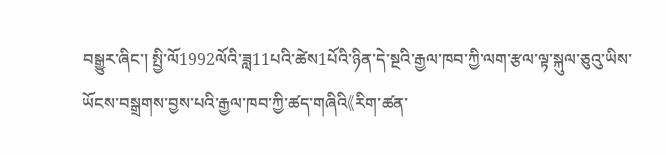བསྒྱུར་ཞིང་། སྤྱི་ལོ1992ལོའི་ཟླ11པའི་ཚེས1པོའི་ཉིན་དེ་སྔའི་རྒྱལ་ཁབ་ཀྱི་ལག་རྩལ་ལྟ་སྐུལ་ཅུའུ་ཡིས་ཡོངས་བསྒྲགས་བྱས་པའི་རྒྱལ་ཁབ་ཀྱི་ཚད་གཞིའི《རིག་ཚན་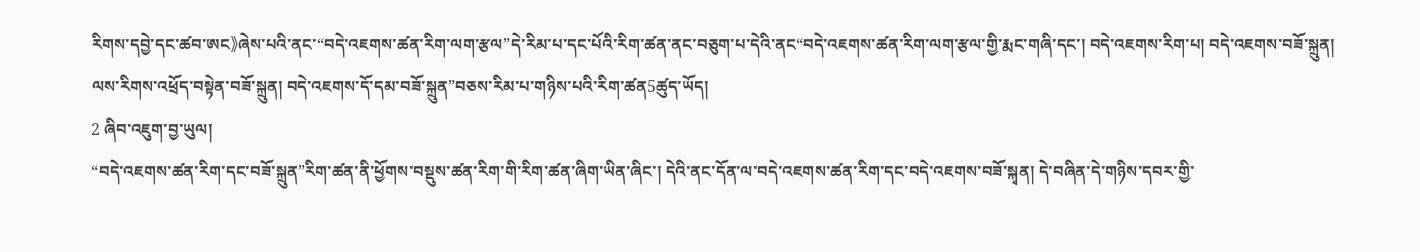རིགས་དབྱེ་དང་ཚབ་ཨང》ཞེས་པའི་ནང་“བདེ་འཇགས་ཚན་རིག་ལག་རྩལ”དེ་རིམ་པ་དང་པོའི་རིག་ཚན་ནང་བཅུག་པ་དེའི་ནང“བདེ་འཇགས་ཚན་རིག་ལག་རྩལ་གྱི་རྨང་གཞི་དང་། བདེ་འཇགས་རིག་པ། བདེ་འཇགས་བཟོ་སྐྲུན། ལས་རིགས་འཕྲོད་བསྟེན་བཟོ་སྐྲུན། བདེ་འཇགས་དོ་དམ་བཟོ་སྐྲུན”བཅས་རིམ་པ་གཉིས་པའི་རིག་ཚན5ཚུད་ཡོད།
2 ཞིབ་འཇུག་བྱ་ཡུལ།
“བདེ་འཇགས་ཚན་རིག་དང་བཟོ་སྐྲུན”རིག་ཚན་ནི་ཕྱོགས་བསྡུས་ཚན་རིག་གི་རིག་ཚན་ཞིག་ཡིན་ཞིང་། དེའི་ནང་དོན་ལ་བདེ་འཇགས་ཚན་རིག་དང་བདེ་འཇགས་བཟོ་སྐྭན། དེ་བཞིན་དེ་གཉིས་དབར་གྱི་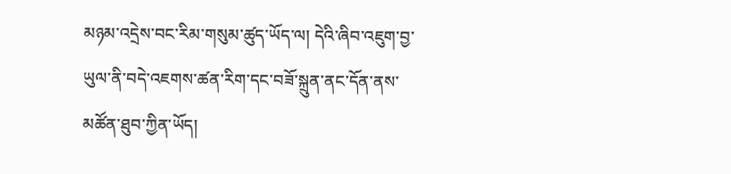མཉམ་འདྲེས་བང་རིམ་གསུམ་ཚུད་ཡོད་ལ། དེའི་ཞིབ་འཇུག་བྱ་ཡུལ་ནི་བདེ་འཇགས་ཚན་རིག་དང་བཟོ་སྐྲུན་ནང་དོན་ནས་མཚོན་ཐུབ་ཀྱིན་ཡོད།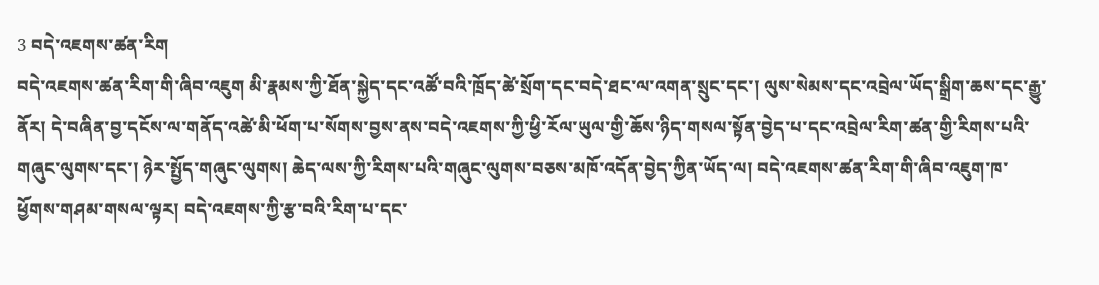3 བདེ་འཇགས་ཚན་རིག
བདེ་འཇགས་ཚན་རིག་གི་ཞིབ་འཇུག མི་རྣམས་ཀྱི་ཐོན་སྐྱེད་དང་འཚོ་བའི་ཁྲོད་ཚེ་སྲོག་དང་བདེ་ཐང་ལ་འགན་སྲུང་དང་། ལུས་སེམས་དང་འབྲེལ་ཡོད་སྒྲིག་ཆས་དང་རྒྱུ་ནོར། དེ་བཞིན་བྱ་དངོས་ལ་གནོད་འཚེ་མི་ཕོག་པ་སོགས་བྱས་ནས་བདེ་འཇགས་ཀྱི་ཕྱི་རོལ་ཡུལ་གྱི་ཆོས་ཉིད་གསལ་སྟོན་བྱེད་པ་དང་འབྲེལ་རིག་ཚན་གྱི་རིགས་པའི་གཞུང་ལུགས་དང་། ཉེར་སྤྱོད་གཞུང་ལུགས། ཆེད་ལས་ཀྱི་རིགས་པའི་གཞུང་ལུགས་བཅས་མཁོ་འདོན་བྱེད་ཀྱིན་ཡོད་ལ། བདེ་འཇགས་ཚན་རིག་གི་ཞིབ་འཇུག་ཁ་ཕྱོགས་གཤམ་གསལ་ལྟར། བདེ་འཇགས་ཀྱི་རྩ་བའི་རིག་པ་དང་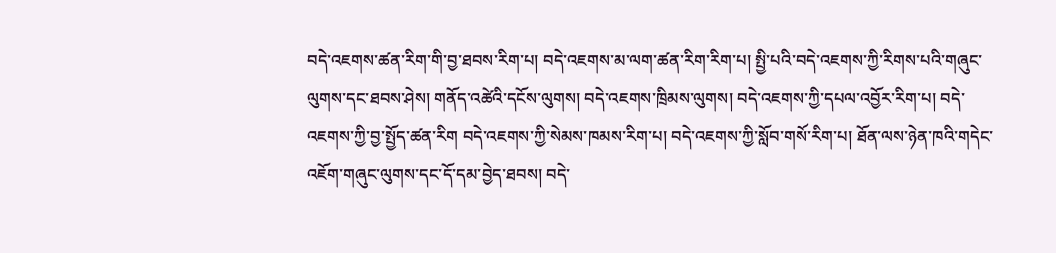བདེ་འཇགས་ཚན་རིག་གི་བྱ་ཐབས་རིག་པ། བདེ་འཇགས་མ་ལག་ཚན་རིག་རིག་པ། སྤྱི་པའི་བདེ་འཇགས་ཀྱི་རིགས་པའི་གཞུང་ལུགས་དང་ཐབས་ཤེས། གནོད་འཚེའི་དངོས་ལུགས། བདེ་འཇགས་ཁྲིམས་ལུགས། བདེ་འཇགས་ཀྱི་དཔལ་འབྱོར་རིག་པ། བདེ་འཇགས་ཀྱི་བྱ་སྤྱོད་ཚན་རིག བདེ་འཇགས་ཀྱི་སེམས་ཁམས་རིག་པ། བདེ་འཇགས་ཀྱི་སློབ་གསོ་རིག་པ། ཐོན་ལས་ཉེན་ཁའི་གདེང་འཇོག་གཞུང་ལུགས་དང་དོ་དམ་བྱེད་ཐབས། བདེ་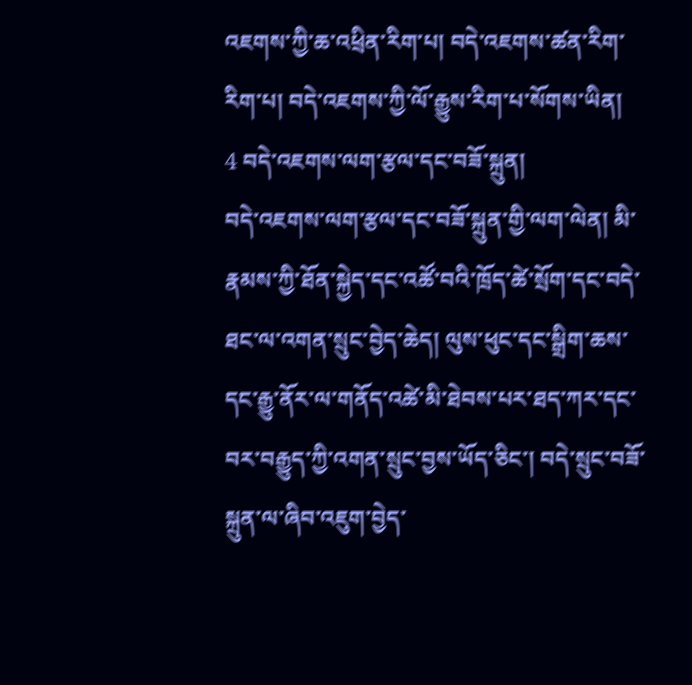འཇགས་ཀྱི་ཆ་འཕྲིན་རིག་པ། བདེ་འཇགས་ཚན་རིག་རིག་པ། བདེ་འཇགས་ཀྱི་ལོ་རྒྱུས་རིག་པ་སོགས་ཡིན།
4 བདེ་འཇགས་ལག་རྩལ་དང་བཟོ་སྐྲུན།
བདེ་འཇགས་ལག་རྩལ་དང་བཟོ་སྐྲུན་གྱི་ལག་ལེན། མི་རྣམས་ཀྱི་ཐོན་སྐྱེད་དང་འཚོ་བའི་ཁྲོད་ཚེ་སྲོག་དང་བདེ་ཐང་ལ་འགན་སྲུང་བྱེད་ཆེད། ལུས་ཕུང་དང་སྒྲིག་ཆས་དང་རྒྱུ་ནོར་ལ་གནོད་འཚེ་མི་ཐེབས་པར་ཐད་ཀར་དང་བར་བརྒྱུད་ཀྱི་འགན་སྲུང་བྱས་ཡོད་ཅིང་། བདེ་སྲུང་བཟོ་སྐྲུན་ལ་ཞིབ་འཇུག་བྱེད་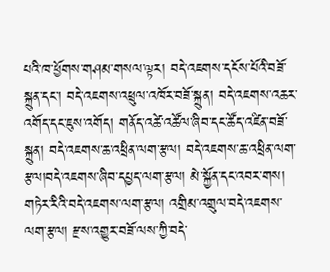པའི་ཁ་ཕྱོགས་གཤམ་གསལ་ལྟར། བདེ་འཇགས་དངོས་པོའི་བཟོ་སྐྲུན་དང་། བདེ་འཇགས་འཕྲུལ་འཁོར་བཟོ་སྐྲུན། བདེ་འཇགས་འཆར་འགོད་དང་ཇུས་འགོད། གནོད་འཚེ་འཚོལ་ཞིབ་དང་ཚོད་འཛིན་བཟོ་སྐྲུན། བདེ་འཇགས་ཆ་འཕྲིན་ལག་རྩལ། བདེ་འཇགས་ཆ་འཕྲིན་ལག་རྩལ།བདེ་འཇགས་ཞིབ་དཔྱད་ལག་རྩལ། མེ་སྐྱོན་དང་འབར་གས། གཏེར་རིའི་བདེ་འཇགས་ལག་རྩལ། འགྲིམ་འགྲུལ་བདེ་འཇགས་ལག་རྩལ། རྫས་འགྱུར་བཟོ་ལས་ཀྱི་བདེ་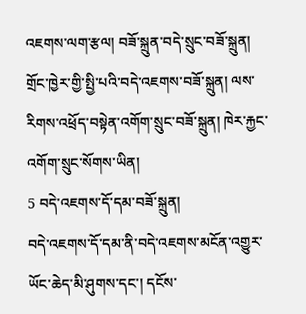འཇགས་ལག་རྩལ། བཟོ་སྐྲུན་བདེ་སྲུང་བཟོ་སྐྲུན། གྲོང་ཁྱེར་གྱི་སྤྱི་པའི་བདེ་འཇགས་བཟོ་སྐྲུན། ལས་རིགས་འཕྲོད་བསྟེན་འགོག་སྲུང་བཟོ་སྐྲུན། ཁེར་རྐྱང་འགོག་སྲུང་སོགས་ཡིན།
5 བདེ་འཇགས་དོ་དམ་བཟོ་སྐྲུན།
བདེ་འཇགས་དོ་དམ་ནི་བདེ་འཇགས་མངོན་འགྱུར་ཡོང་ཆེད་མི་ཤུགས་དང་། དངོས་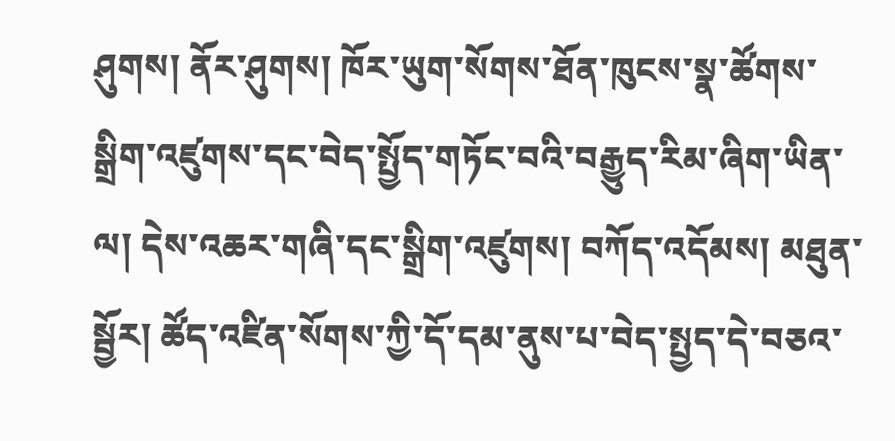ཤུགས། ནོར་ཤུགས། ཁོར་ཡུག་སོགས་ཐོན་ཁུངས་སྣ་ཚོགས་སྒྲིག་འཛུགས་དང་བེད་སྤྱོད་གཏོང་བའི་བརྒྱུད་རིམ་ཞིག་ཡིན་ལ། དེས་འཆར་གཞི་དང་སྒྲིག་འཛུགས། བཀོད་འདོམས། མཐུན་སྦྱོར། ཚོད་འཛིན་སོགས་ཀྱི་དོ་དམ་ནུས་པ་བེད་སྤྱད་དེ་བཅའ་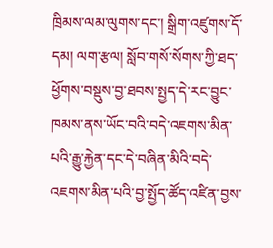ཁྲིམས་ལམ་ལུགས་དང་། སྒྲིག་འཛུགས་དོ་དམ། ལག་རྩལ། སློབ་གསོ་སོགས་ཀྱི་ཐད་ཕྱོགས་བསྡུས་བྱ་ཐབས་སྤྱད་དེ་རང་བྱུང་ཁམས་ནས་ཡོང་བའི་བདེ་འཇགས་མིན་པའི་རྒྱུ་རྐྱེན་དང་དེ་བཞིན་མིའི་བདེ་འཇགས་མིན་པའི་བྱ་སྤྱོད་ཚོད་འཛིན་བྱས་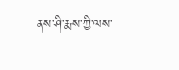ནས་ཤི་རྨས་ཀྱི་ལས་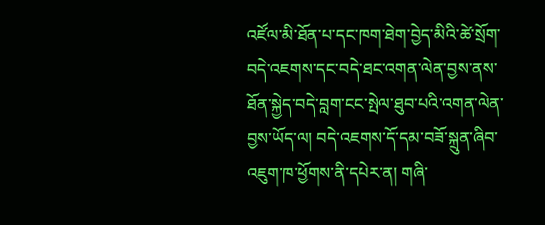འཛོལ་མི་ཐོན་པ་དང་ཁག་ཐེག་བྱེད་མིའི་ཚེ་སྲོག་བདེ་འཇགས་དང་བདེ་ཐང་འགན་ལེན་བྱས་ནས་ཐོན་སྐྱེད་བདེ་བླག་ངང་སྤེལ་ཐུབ་པའི་འགན་ལེན་བྱས་ཡོད་ལ། བདེ་འཇགས་དོ་དམ་བཟོ་སྐྲུན་ཞིབ་འཇུག་ཁ་ཕྱོགས་ནི་དཔེར་ན། གཞི་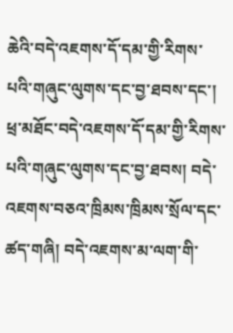ཆེའི་བདེ་འཇགས་དོ་དམ་གྱི་རིགས་པའི་གཞུང་ལུགས་དང་བྱ་ཐབས་དང་། ཕྲ་མཐོང་བདེ་འཇགས་དོ་དམ་གྱི་རིགས་པའི་གཞུང་ལུགས་དང་བྱ་ཐབས། བདེ་འཇགས་བཅའ་ཁྲིམས་ཁྲིམས་སྲོལ་དང་ཚད་གཞི། བདེ་འཇགས་མ་ལག་གི་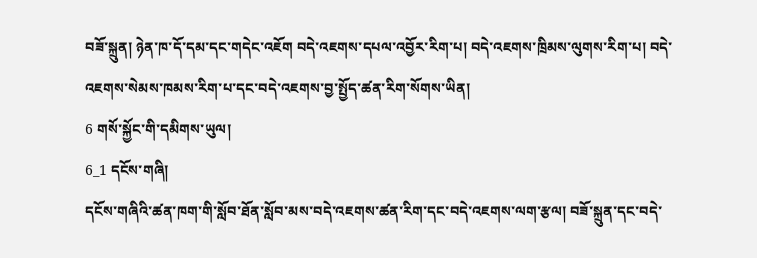བཟོ་སྐྲུན། ཉེན་ཁ་དོ་དམ་དང་གདེང་འཇོག བདེ་འཇགས་དཔལ་འབྱོར་རིག་པ། བདེ་འཇགས་ཁྲིམས་ལུགས་རིག་པ། བདེ་འཇགས་སེམས་ཁམས་རིག་པ་དང་བདེ་འཇགས་བྱ་སྤྱོད་ཚན་རིག་སོགས་ཡིན།
6 གསོ་སྐྱོང་གི་དམིགས་ཡུལ།
6_1 དངོས་གཞི།
དངོས་གཞིའི་ཚན་ཁག་གི་སློབ་ཐོན་སློབ་མས་བདེ་འཇགས་ཚན་རིག་དང་བདེ་འཇགས་ལག་རྩལ། བཟོ་སྐྲུན་དང་བདེ་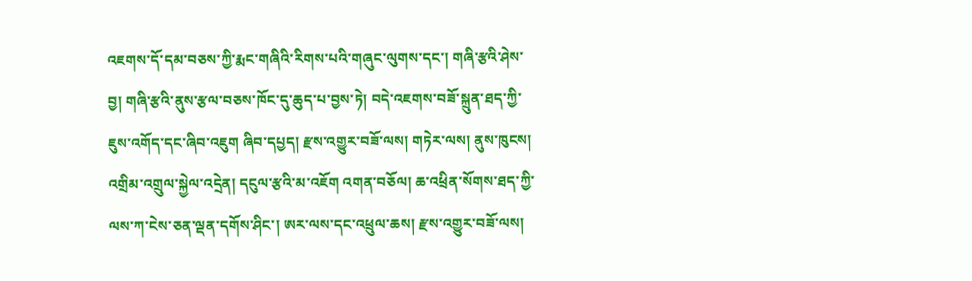འཇགས་དོ་དམ་བཅས་ཀྱི་རྨང་གཞིའི་རིགས་པའི་གཞུང་ལུགས་དང་། གཞི་རྩའི་ཤེས་བྱ། གཞི་རྩའི་ནུས་རྩལ་བཅས་ཁོང་དུ་ཆུད་པ་བྱས་ཏེ། བདེ་འཇགས་བཟོ་སྐྲུན་ཐད་ཀྱི་ཇུས་འགོད་དང་ཞིབ་འཇུག ཞིབ་དཔྱད། རྫས་འགྱུར་བཟོ་ལས། གཏེར་ལས། ནུས་ཁུངས། འགྲིམ་འགྲུལ་སྐྱེལ་འདྲེན། དངུལ་རྩའི་མ་འཇོག འགན་བཅོལ། ཆ་འཕྲིན་སོགས་ཐད་ཀྱི་ལས་ཀ་ངེས་ཅན་ལྡན་དགོས་ཤིང་། ཨར་ལས་དང་འཕྲུལ་ཆས། རྫས་འགྱུར་བཟོ་ལས།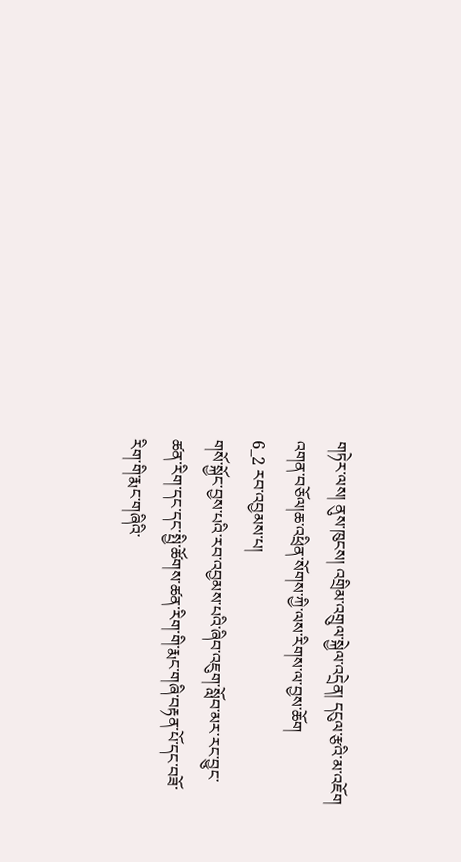གཏེར་ལས། ནུས་ཁུངས། འགྲིམ་འགྲུལ་སྐྱེལ་འདྲེན། དངུལ་རྩའི་མ་འཇོག འགན་བཅོལ།ཆ་འཕྲིན་སོགས་ཀྱི་ལས་རིགས་ལ་བྱས་ཆོག
6_2 རབ་འབྱམས་པ།
གསོ་སྐྱོང་བྱས་པའི་རབ་འབྱམས་པའི་ཞིབ་འཇུག་སློབ་མར་རང་བྱུང་ཚན་རིག་དང་དང་སྤྱི་ཚོགས་ཚན་རིག་གི་རྨང་གཞི་བརྟན་པོ་དང་བཟོ་རིག་གི་རྨང་གཞིའི་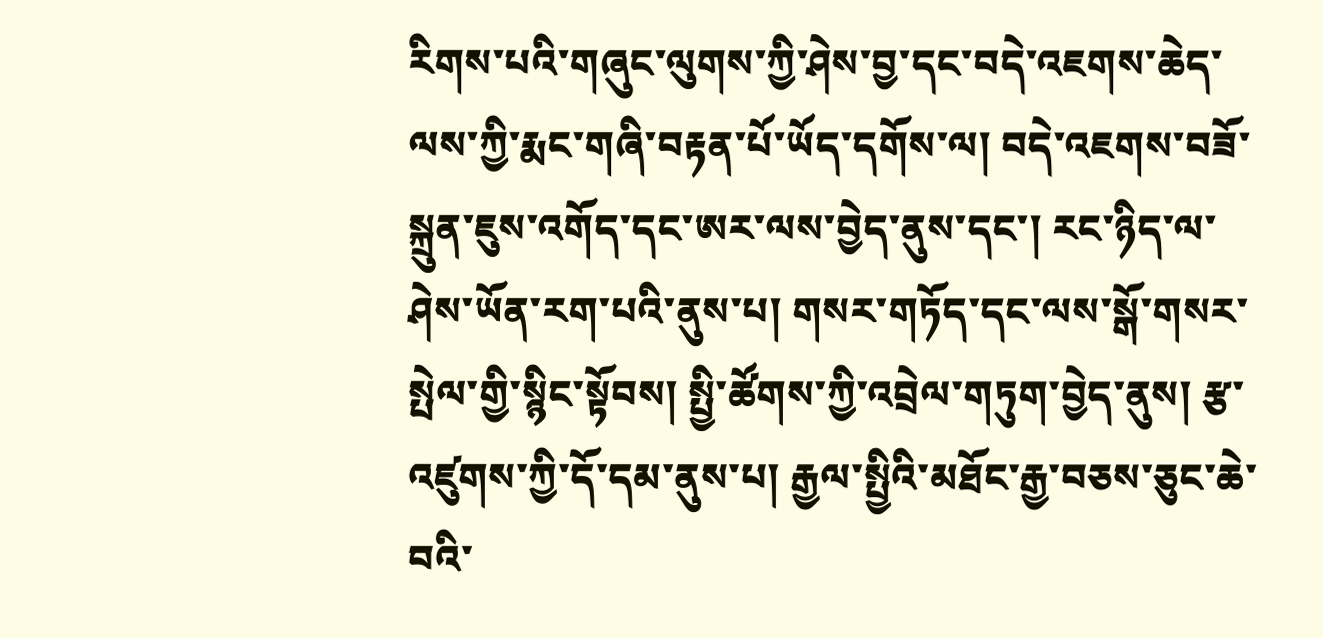རིགས་པའི་གཞུང་ལུགས་ཀྱི་ཤེས་བྱ་དང་བདེ་འཇགས་ཆེད་ལས་ཀྱི་རྨང་གཞི་བརྟན་པོ་ཡོད་དགོས་ལ། བདེ་འཇགས་བཟོ་སྐྲུན་ཇུས་འགོད་དང་ཨར་ལས་བྱེད་ནུས་དང་། རང་ཉིད་ལ་ཤེས་ཡོན་རག་པའི་ནུས་པ། གསར་གཏོད་དང་ལས་སྒོ་གསར་སྤེལ་གྱི་སྙིང་སྟོབས། སྤྱི་ཚོགས་ཀྱི་འབྲེལ་གཏུག་བྱེད་ནུས། རྩ་འཛུགས་ཀྱི་དོ་དམ་ནུས་པ། རྒྱལ་སྤྱིའི་མཐོང་རྒྱ་བཅས་ཅུང་ཆེ་བའི་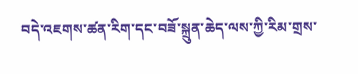བདེ་འཇགས་ཚན་རིག་དང་བཟོ་སྐྲུན་ཆེད་ལས་ཀྱི་རིམ་གྲས་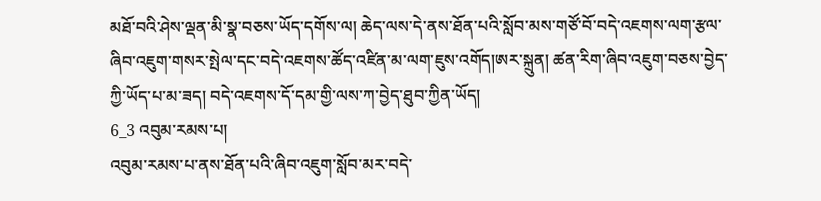མཐོ་བའི་ཤེས་ལྡན་མི་སྣ་བཅས་ཡོད་དགོས་ལ། ཆེད་ལས་དེ་ནས་ཐོན་པའི་སློབ་མས་གཙོ་བོ་བདེ་འཇགས་ལག་རྩལ་ཞིབ་འཇུག་གསར་སྤེལ་དང་བདེ་འཇགས་ཚོད་འཛིན་མ་ལག་ཇུས་འགོད།ཨར་སྐྲུན། ཚན་རིག་ཞིབ་འཇུག་བཅས་བྱེད་ཀྱི་ཡོད་པ་མ་ཟད། བདེ་འཇགས་དོ་དམ་གྱི་ལས་ཀ་བྱེད་ཐུབ་ཀྱིན་ཡོད།
6_3 འབུམ་རམས་པ།
འབུམ་རམས་པ་ནས་ཐོན་པའི་ཞིབ་འཇུག་སློབ་མར་བདེ་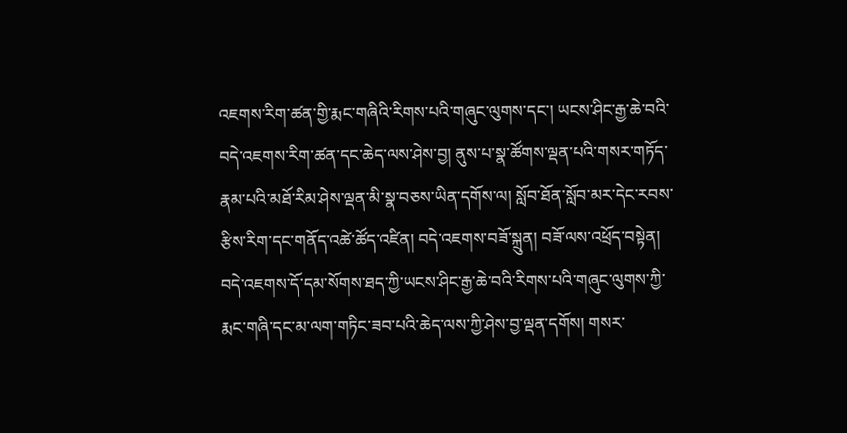འཇགས་རིག་ཚན་གྱི་རྨང་གཞིའི་རིགས་པའི་གཞུང་ལུགས་དང་། ཡངས་ཤིང་རྒྱ་ཆེ་བའི་བདེ་འཇགས་རིག་ཚན་དང་ཆེད་ལས་ཤེས་བྱ། ནུས་པ་སྣ་ཚོགས་ལྡན་པའི་གསར་གཏོད་རྣམ་པའི་མཐོ་རིམ་ཤེས་ལྡན་མི་སྣ་བཅས་ཡིན་དགོས་ལ། སློབ་ཐོན་སློབ་མར་དེང་རབས་རྩིས་རིག་དང་གནོད་འཚེ་ཚོད་འཛིན། བདེ་འཇགས་བཟོ་སྐྲུན། བཟོ་ལས་འཕྲོད་བསྟེན། བདེ་འཇགས་དོ་དམ་སོགས་ཐད་ཀྱི་ཡངས་ཤིང་རྒྱ་ཆེ་བའི་རིགས་པའི་གཞུང་ལུགས་ཀྱི་རྨང་གཞི་དང་མ་ལག་གཏིང་ཟབ་པའི་ཆེད་ལས་ཀྱི་ཤེས་བྱ་ལྡན་དགོས། གསར་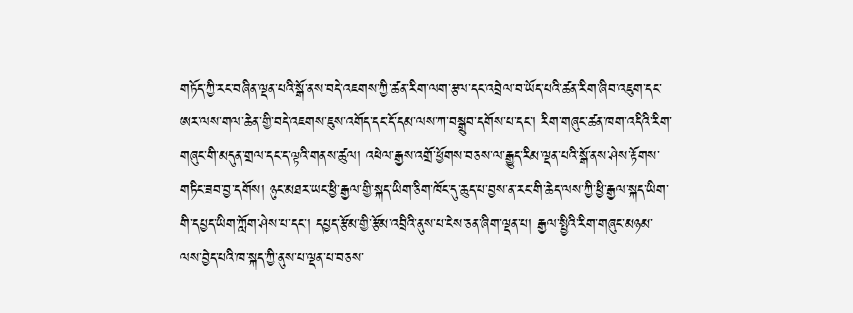གཏོད་ཀྱི་རང་བཞིན་ལྡན་པའི་སྒོ་ནས་བདེ་འཇགས་ཀྱི་ཚན་རིག་ལག་རྩལ་དང་འབྲེལ་བ་ཡོད་པའི་ཚན་རིག་ཞིབ་འཇུག་དང་ཨར་ལས་གལ་ཆེན་གྱི་བདེ་འཇགས་ཇུས་འགོད་དང་དོ་དམ་ལས་ཀ་བསྒྲུབ་དགོས་པ་དང་། རིག་གཞུང་ཚན་ཁག་འདིའི་རིག་གཞུང་གི་མདུན་གྲལ་དང་ད་ལྟའི་གནས་ཚུལ། འཕེལ་རྒྱས་འགྲོ་ཕྱོགས་བཅས་ལ་རྒྱུད་རིམ་ལྡན་པའི་སྒོ་ནས་ཤེས་རྟོགས་གཏིང་ཟབ་བྱ་དགོས། ཉུང་མཐར་ཡང་ཕྱི་རྒྱལ་གྱི་སྐད་ཡིག་ཅིག་ཁོང་དུ་ཆུད་པ་བྱས་ན་རང་གི་ཆེད་ལས་ཀྱི་ཕྱི་རྒྱལ་སྐད་ཡིག་གི་དཔྱད་ཡིག་ཀློག་ཤེས་པ་དང་། དཔྱད་རྩོམ་གྱི་རྩོམ་འབྲིའི་ནུས་པ་ངེས་ཅན་ཞིག་ལྡན་པ། རྒྱལ་སྤྱིའི་རིག་གཞུང་མཉམ་ལས་བྱེད་པའི་ཁ་སྐད་ཀྱི་ནུས་པ་ལྡན་པ་བཅས་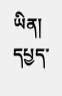ཡིན།
དཔྱད་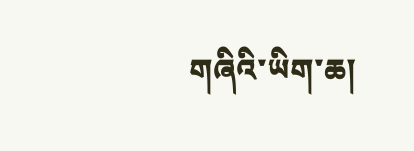གཞིའི་ཡིག་ཆ།